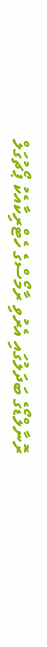ރޮނާލްޑޯގެ ބަދަލުގައި އެރުވި ރާމޯސްގެ ހެޓްރިކާއެކު ޕޯޗުގަލް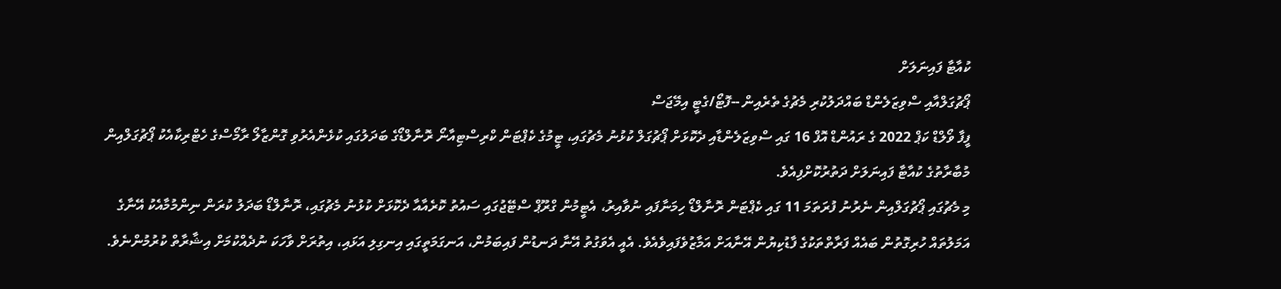ކުއާޓާ ފައިނަލަށް
ޕޯޗުގަލްއާއި ސްވިޒަލެންޑް ބައްދަލުކުރި މެޗުގެ ތެރެއިން --ފޮޓޯ/ގެޓީ އިމޭޖަސް
ފީފާ ވޯލްޑް ކަޕް 2022 ގެ ރައުންޑް އޮފް 16 ގައި ސްވިޒަލެންޑާއި ދެކޮޅަށް ޕޯޗުގަލް ކުޅުނު މެޗުގައި، ޓީމުގެ ކެޕްޓަން ކްރިސްޓިއާނޯ ރޮނާލްޑޯގެ ބަދަލުގައި ކުޅެންއެރުވި ގޮންޒާލޯ ރާމޯސްގެ ހެޓްރިކާއެކު ޕޯޗުގަލްއިން މުބާރާތުގެ ކުއާޓާ ފައިނަލަށް ދަތުރުކޮށްފިއެވެ.
މި މެޗުގައި ޕޯޗުގަލްއިން ނެރުނު ފުރަތަމަ 11 ގައި ކެޕްޓަން ރޮނާލްޑޯ ހިމަނާފައި ނުވާއިރު، އެޓީމުން ގްރޫޕް ސްޓޭޖުގައި ސައުތު ކޮރެއާއާ ދެކޮޅަށް ކުޅުނު މެޗުގައި، ރޮނާލްޑޯ ބަދަލު ކުރަން ނިންމުމާއެކު އޭނާގެ އަމަލުތައް ހުރިގޮތުން ބައެއް ފަރާތްތަކުގެ ފާޑުކިޔުން އޭނާއަށް އަމާޒުވެފައިވެއެވެ. އެއީ އެވަގުތު އޭނާ ދަނޑުން ފައިބަމުން، އަނގަމަތީގައި އިނގިލި އަޅައި، އިތުރަށް ވާހަކަ ނުދެއްކުމަށް އިޝާރާތް ކުރުމުންނެވެ.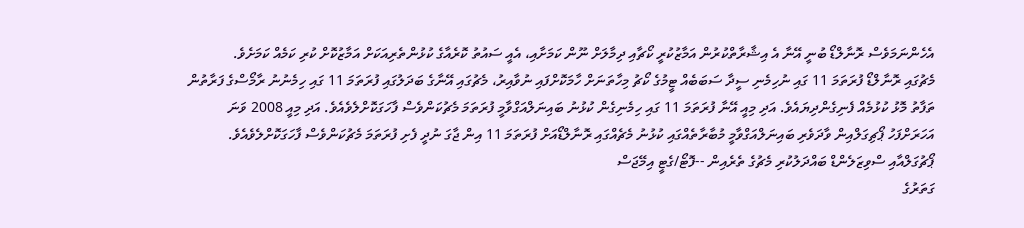އެހެންނަމަވެސް ރޮނާލްޑޯ ބުނީ އޭނާ އެ އިޝާރާތްކުރުން އަމާޒުކުރީ ކޯޗާއި ދިމާލަށް ނޫން ކަމަށާއި، އެއީ ސައުތު ކޮރެއާގެ ކުޅުންތެރިއަކަށް އަމާޒުކޮށް ކުރި ކަމެއް ކަމަށެވެ.
މެޗުގައި ރޮނާލްޑޯ ފުރަތަމަ 11 ގައި ނުހިމެނި ސީދާ ސަބަބެއް ޓީމުގެ ކޯޗު މިހާތަނަށް ހާމަކޮށްފައި ނުވާއިރު، މެޗުގައި އޭނާގެ ބަދަލުގައި ފުރަތަމަ 11 ގައި ހިމެނުނު ރާމޯސްގެ ފަރާތުން ތަފާތު މޮޅު ކުޅުމެއް ފެނިގެންދިޔައެވެ. އަދި މިއީ އޭނާ ފުރަތަމަ 11 ގައި ހިމެނިގެން ކުޅުނު ބައިނަލްއަގްވާމީ ފުރަތަމަ މެޗުކަންވެސް ފާހަގަކޮށްލެވެއެވެ. އަދި މިއީ 2008 ވަނަ އަހަރަށްފަހު ޕޯޗިގަލްއިން ވާދަވެރި ބައިނަލްއަގްވާމީ މުބާރާތެއްގައި ކުޅުނު މެޗެއްގައި ރޮނާލްޑޯއަށް ފުރަތަމަ 11 އިން ޖާގަ ނުދީ ފެށި ފުރަތަމަ މެޗުކަންވެސް ފާހަގަކޮށްލެވެއެވެ.
ޕޯޗުގަލްއާއި ސްވިޒަލެންޑް ބައްދަލުކުރި މެޗުގެ ތެރެއިން --ފޮޓޯ/ގެޓީ އިމޭޖަސް
ގަތަރުގެ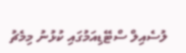ލުސެއިލް ސްޓޭޑިއަމުގައި ކުޅުނު މިމެޗު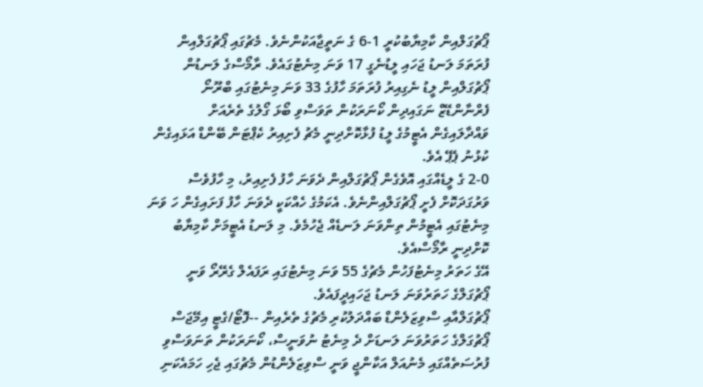ޕޯޗުގަލްއިން ކާމިޔާބުކުރީ 1-6 ގެ ނަތީޖާއަކުންނެވެ. މެޗުގައި ޕޯޗުގަލްއިން ފުރަތަމަ ލަނޑު ޖަހައި ލީޑުނެގީ 17 ވަނަ މިނެޓުގައެވެ. ރާމޯސްގެ ލަނޑުން ޕޯޗުގަލްއިން ލީޑު ނެގިއިރު ފުރަތަމަ ހާފުގެ 33 ވަނަ މިނެޓުގައި ބްރޫނޯ ފެރްނާންޑޭޒް ނަގައިދިން ކޯނަރަކުން ތަވަސްވި ބޯޅަ ގޯލުގެ ތެރެއަށް ވައްދާލައިގެން އެޓީމުގެ ލީޑު ފުޅާކޮށްދިނީ މެޗު ފެށިއިރު ކެޕްޓަން ބޭންޑް އަޅައިގެން ކުޅުނު ޕެޕޭ އެވެ.
2-0 ގެ ލީޑެއްގައި އޮވެގެން ޕޯޗުގަލްއިން ދެވަނަ ހާފު ފެށިއިރު، މި ހާފުވެސް ވަރުގަދަކޮށް ފެށީ ޕޯޗުގަލްއިންނެވެ. އެކަމުގެ ހެއްކަކީ ދެވަނަ ހާފު ފަށައިގެން ހަ ވަނަ މިނެޓުގައި އެޓީމުން ތިންވަނަ ލަނޑެއް ޖެހުމެވެ. މި ލަނޑު އެޓީމަށް ކާމިޔާބު ކޮށްދިނީ ރާމޯސްއެވެ.
އޭގެ ހަތަރު މިނެޓުފަހުން މެޗުގެ 55 ވަނަ މިނެޓުގައި ރަފައެލް ގެރޭރޯ ވަނީ ޕޯޗުގަލްގެ ހަތަރުވަނަ ލަނޑު ޖަހައިދީފައެވެ.
ޕޯޗުގަލްއާއި ސްވިޒަލެންޑް ބައްދަލުކުރި މެޗުގެ ތެރެއިން --ފޮޓޯ/ގެޓީ އިމޭޖަސް
ޕޯޗުގަލްގެ ހަތަރުވަނަ ލަނޑަށް ދެ މިނެޓު ނުވަނީސް، ކޯނަރަކުން ތަނަވަސްވި ފުރުސަތެއްގައި މެނުއަލް އަކާންޖީ ވަނީ ސްވިޒަލެންޑުން މެޗުގައި ޖެހި ހަމައެކަނި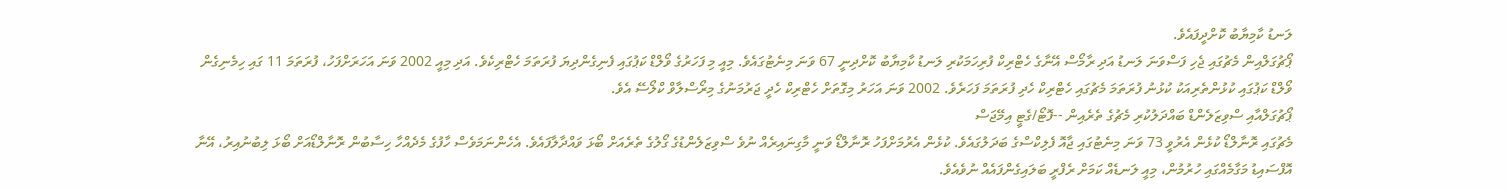ލަނޑު ކާމިޔާބު ކޮށްދީފައެވެ.
ޕޯޗުގަލްއިން މެޗުގައި ޖެހި ފަސްވަނަ ލަނޑު އަދި ރާމޯސް އޭނާގެ ހެޓްރިކް ފުރިހަމަކުރި ލަނޑު ކާމިޔާބު ކޮށްދިނީ 67 ވަނަ މިނެޓުގައެވެ. މިއީ މި ފަހަރުގެ ވޯލްޑް ކަޕުގައި ފެނިގެންދިޔަ ފުރަތަމަ ހެޓްރިކެވެ. އަދި މިއީ 2002 ވަނަ އަހަރަށްފަހު، ފުރަތަމަ 11 ގައި ހިމެނިގެން ވޯލްޑް ކަޕުގައި ކުޅުންތެރިއަކު ކުޅުނު ފުރަތަމަ މެޗުގައި ހެޓްރިކް ހެދި ފުރަތަމަ ފަހަރެވެ. 2002 ވަނަ އަހަރު މިގޮތަށް ހެޓްރިކް ހެދީ ޖަރުމަނުގެ މިރޯސްލާވް ކްލޯސޭ އެވެ.
ޕޯޗުގަލްއާއި ސްވިޒަލެންޑް ބައްދަލުކުރި މެޗުގެ ތެރެއިން --ފޮޓޯ/ގެޓީ އިމޭޖަސް
މެޗުގައި ރޮނާލްޑޯ ކުޅެން އެރުވީ 73 ވަނަ މިނެޓުގައި ޖާއޮ ފެލިކްސްގެ ބަދަލުގައެވެ. ކުޅެން އެރުމަށްފަހު ރޮނާލްޑޯ ވަނީ މާގިނައިރެއް ނުވެ ސްވިޒަލެންޑުގެ ގޯލުގެ ތެރެއަށް ބޯޅަ ވައްދާލާފައެވެ. އެހެންނަމަވެސް ހާފުގެ މެދެއްހާ ހިސާބުން ރޮނާލްޑޯއަށް ބޯޅަ ލިބުނުއިރު، އޭނާ އޮފްސައިޑު މަގާމެއްގައި ހުރުމުން، މިއީ ލަނޑެއް ކަމަށް ރެފްރީ ބަލައިގެންފައެއް ނުވެއެވެ.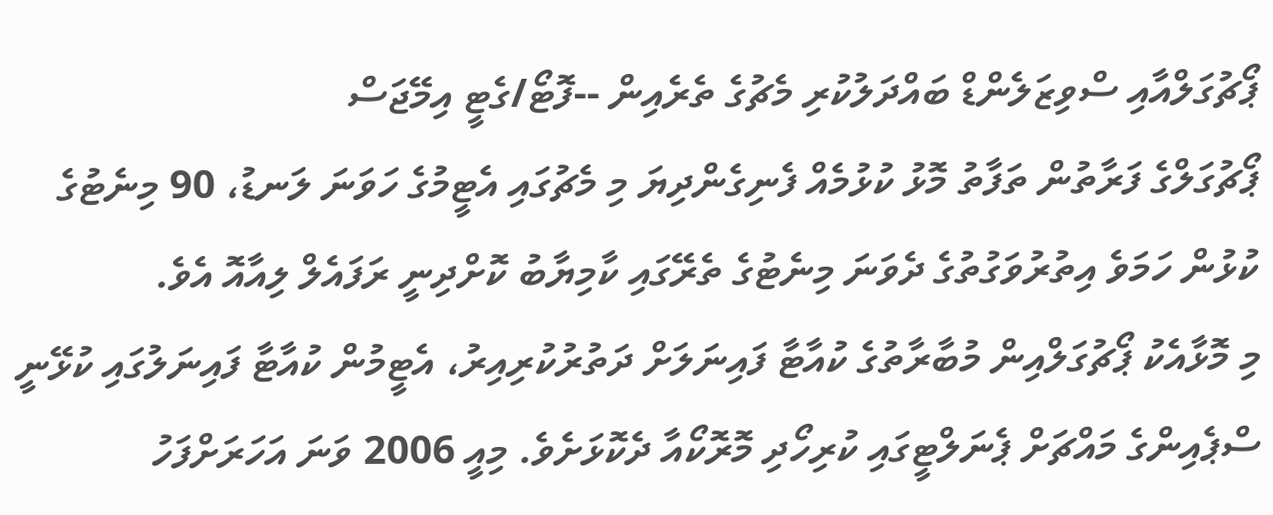ޕޯޗުގަލްއާއި ސްވިޒަލެންޑް ބައްދަލުކުރި މެޗުގެ ތެރެއިން --ފޮޓޯ/ގެޓީ އިމޭޖަސް
ޕޯޗުގަލްގެ ފަރާތުން ތަފާތު މޮޅު ކުޅުމެއް ފެނިގެންދިޔަ މި މެޗުގައި އެޓީމުގެ ހަވަނަ ލަނޑު، 90 މިނެޓުގެ ކުޅުން ހަމަވެ އިތުރުވަގުތުގެ ދެވަނަ މިނެޓުގެ ތެރޭގައި ކާމިޔާބު ކޮށްދިނީ ރަފައެލް ލިއާއޮ އެވެ.
މި މޮޅާއެކު ޕޯޗުގަލްއިން މުބާރާތުގެ ކުއާޓާ ފައިނަލަށް ދަތުރުކުރިއިރު، އެޓީމުން ކުއާޓާ ފައިނަލުގައި ކުޅޭނީ ސްޕެއިންގެ މައްޗަށް ޕެނަލްޓީގައި ކުރިހޯދި މޮރޮކޯއާ ދެކޮޅަށެވެ. މިއީ 2006 ވަނަ އަހަރަށްފަހު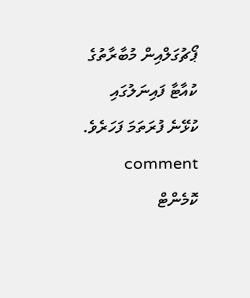ޕޯޗުގަލްއިން މުބާރާތުގެ ކުއާޓާ ފައިނަލުގައި ކުޅޭނެ ފުރަތަމަ ފަހަރެވެ.
comment ކޮމެންޓް